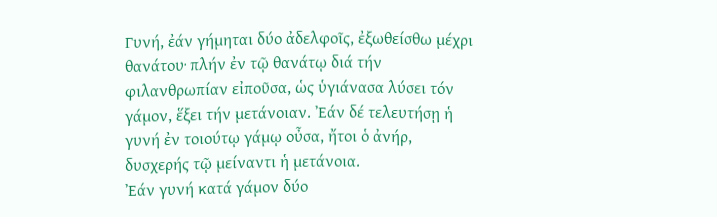Γυνή, ἐάν γήμηται δύο ἀδελφοῖς, ἐξωθείσθω μέχρι θανάτου· πλήν ἐν τῷ θανάτῳ διά τήν φιλανθρωπίαν εἰποῦσα, ὡς ὑγιάνασα λύσει τόν γάμον, ἕξει τήν μετάνοιαν. Ἐάν δέ τελευτήσῃ ἡ γυνή ἐν τοιούτῳ γάμῳ οὖσα, ἤτοι ὁ ἀνήρ, δυσχερής τῷ μείναντι ἡ μετάνοια.
Ἐάν γυνή κατά γάμον δύο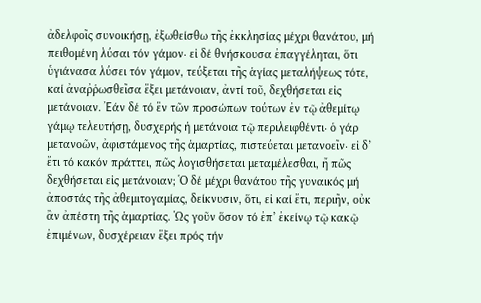ἀδελφοῖς συνοικήσῃ, ἐξωθείσθω τῆς ἐκκλησίας μέχρι θανάτου, μή πειθομένη λύσαι τόν γάμον∙ εἰ δέ θνήσκουσα ἐπαγγέληται, ὅτι ὑγιάνασα λύσει τόν γάμον, τεύξεται τῆς ἁγίας μεταλήψεως τότε, καί ἀναῤῥωσθεῖσα ἕξει μετάνοιαν, ἀντί τοῦ, δεχθήσεται εἰς μετάνοιαν. Ἐάν δέ τό ἓν τῶν προσώπων τούτων ἐν τῷ ἀθεμίτῳ γάμῳ τελευτήσῃ, δυσχερής ἡ μετάνοια τῷ περιλειφθέντι∙ ὁ γάρ μετανοῶν, ἀφιστάμενος τῆς ἁμαρτίας, πιστεύεται μετανοεῖν∙ εἰ δ’ ἔτι τό κακόν πράττει, πῶς λογισθήσεται μεταμέλεσθαι, ἤ πῶς δεχθήσεται εἰς μετάνοιαν; Ὁ δέ μέχρι θανάτου τῆς γυναικός μή ἀποστάς τῆς ἀθεμιτογαμίας, δείκνυσιν, ὅτι, εἰ καί ἔτι, περιῆν, οὐκ ἂν ἀπέστη τῆς ἁμαρτίας. Ὡς γοῦν ὅσον τό ἐπ’ ἐκείνῳ τῷ κακῷ ἐπιμένων, δυσχέρειαν ἕξει πρός τήν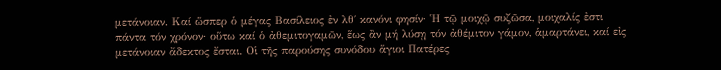μετάνοιαν. Καί ὥσπερ ὁ μέγας Βασίλειος ἐν λθ΄ κανόνι φησίν∙ Ἡ τῷ μοιχῷ συζῶσα, μοιχαλίς ἐστι πάντα τόν χρόνον∙ οὕτω καί ὁ ἀθεμιτογαμῶν, ἕως ἂν μή λύσῃ τόν ἀθέμιτον γάμον, ἁμαρτάνει, καί εἰς μετάνοιαν ἄδεκτος ἔσται. Οἱ τῆς παρούσης συνόδου ἅγιοι Πατέρες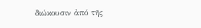διώκουσιν ἀπό τῆς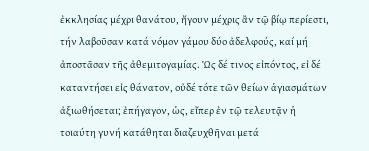ἐκκλησίας μέχρι θανάτου, ἤγουν μέχρις ἂν τῷ βίῳ περίεστι, τήν λαβοῦσαν κατά νόμον γάμου δύο ἀδελφούς, καί μή ἀποστᾶσαν τῆς ἀθεμιτογαμίας. Ὡς δέ τινος εἰπόντος, εἰ δέ καταντήσει εἰς θάνατον, οὐδέ τότε τῶν θείων ἁγιασμάτων ἀξιωθήσεται; ἐπήγαγον, ὡς, εἴπερ ἐν τῷ τελευτᾷν ἡ τοιαύτη γυνή κατάθηται διαζευχθῆναι μετά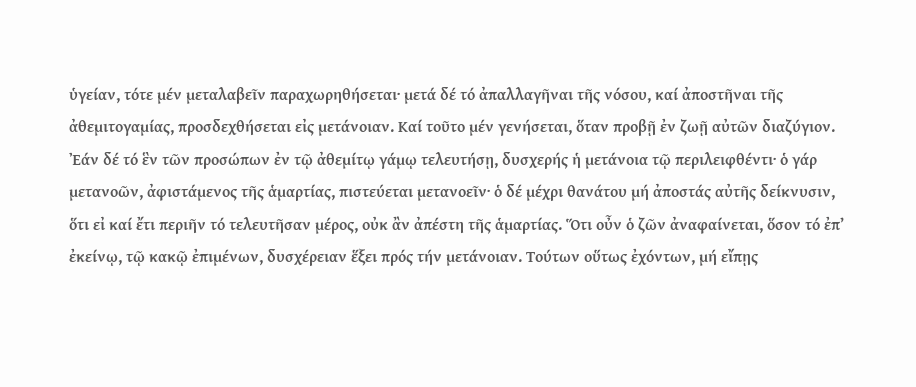ὑγείαν, τότε μέν μεταλαβεῖν παραχωρηθήσεται∙ μετά δέ τό ἀπαλλαγῆναι τῆς νόσου, καί ἀποστῆναι τῆς ἀθεμιτογαμίας, προσδεχθήσεται εἰς μετάνοιαν. Καί τοῦτο μέν γενήσεται, ὅταν προβῇ ἐν ζωῇ αὐτῶν διαζύγιον. Ἐάν δέ τό ἓν τῶν προσώπων ἐν τῷ ἀθεμίτῳ γάμῳ τελευτήσῃ, δυσχερής ἡ μετάνοια τῷ περιλειφθέντι∙ ὁ γάρ μετανοῶν, ἀφιστάμενος τῆς ἁμαρτίας, πιστεύεται μετανοεῖν∙ ὁ δέ μέχρι θανάτου μή ἀποστάς αὐτῆς δείκνυσιν, ὅτι εἰ καί ἔτι περιῆν τό τελευτῆσαν μέρος, οὐκ ἂν ἀπέστη τῆς ἁμαρτίας. Ὅτι οὖν ὁ ζῶν ἀναφαίνεται, ὅσον τό ἐπ’ ἐκείνῳ, τῷ κακῷ ἐπιμένων, δυσχέρειαν ἕξει πρός τήν μετάνοιαν. Τούτων οὕτως ἐχόντων, μή εἴπῃς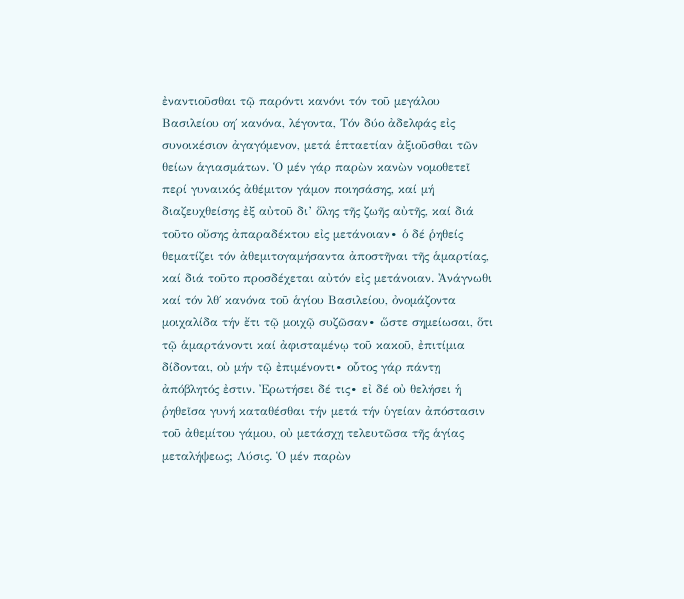ἐναντιοῦσθαι τῷ παρόντι κανόνι τόν τοῦ μεγάλου Βασιλείου οη΄ κανόνα, λέγοντα, Τόν δύο ἀδελφάς εἰς συνοικέσιον ἀγαγόμενον, μετά ἑπταετίαν ἀξιοῦσθαι τῶν θείων ἁγιασμάτων. Ὁ μέν γάρ παρὼν κανὼν νομοθετεῖ περί γυναικός ἀθέμιτον γάμον ποιησάσης, καί μή διαζευχθείσης ἐξ αὐτοῦ δι’ ὅλης τῆς ζωῆς αὐτῆς, καί διά τοῦτο οὔσης ἀπαραδέκτου εἰς μετάνοιαν∙ ὁ δέ ῥηθείς θεματίζει τόν ἀθεμιτογαμήσαντα ἀποστῆναι τῆς ἁμαρτίας, καί διά τοῦτο προσδέχεται αὐτόν εἰς μετάνοιαν. Ἀνάγνωθι καί τόν λθ΄ κανόνα τοῦ ἁγίου Βασιλείου, ὀνομάζοντα μοιχαλίδα τήν ἔτι τῷ μοιχῷ συζῶσαν∙ ὥστε σημείωσαι, ὅτι τῷ ἁμαρτάνοντι καί ἀφισταμένῳ τοῦ κακοῦ, ἐπιτίμια δίδονται, οὐ μήν τῷ ἐπιμένοντι∙ οὗτος γάρ πάντῃ ἀπόβλητός ἐστιν. Ἐρωτήσει δέ τις∙ εἰ δέ οὐ θελήσει ἡ ῥηθεῖσα γυνή καταθέσθαι τήν μετά τήν ὑγείαν ἀπόστασιν τοῦ ἀθεμίτου γάμου, οὐ μετάσχῃ τελευτῶσα τῆς ἁγίας μεταλήψεως; Λύσις. Ὁ μέν παρὼν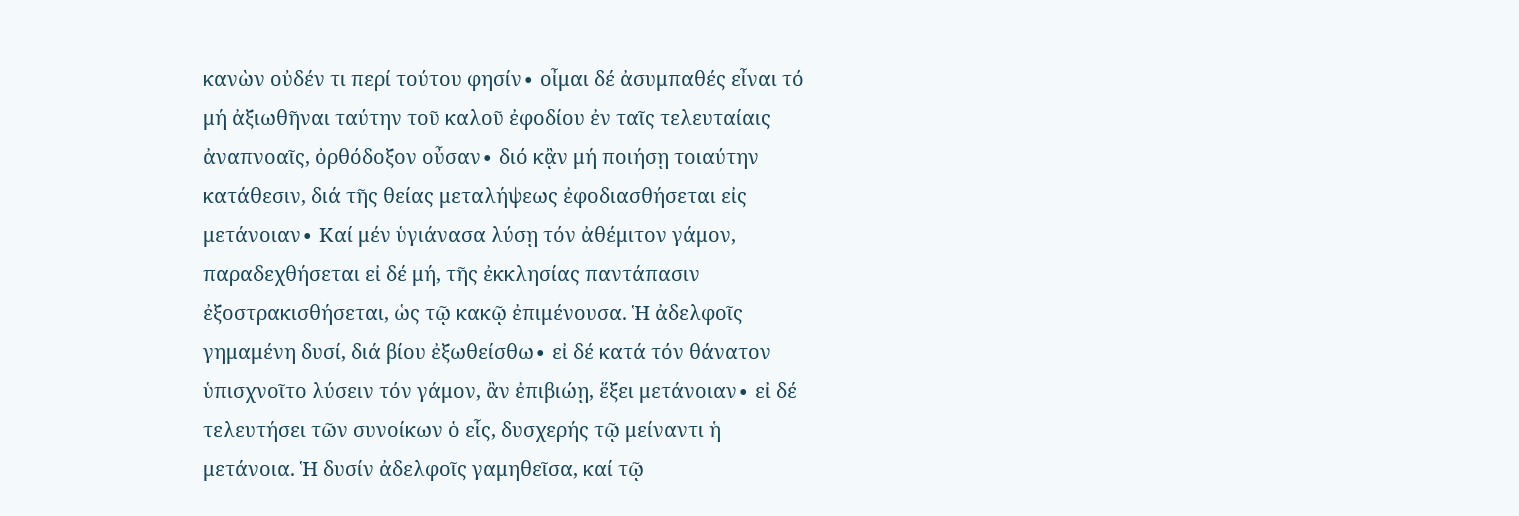κανὼν οὐδέν τι περί τούτου φησίν∙ οἶμαι δέ ἀσυμπαθές εἶναι τό μή ἀξιωθῆναι ταύτην τοῦ καλοῦ ἐφοδίου ἐν ταῖς τελευταίαις ἀναπνοαῖς, ὀρθόδοξον οὖσαν∙ διό κᾂν μή ποιήσῃ τοιαύτην κατάθεσιν, διά τῆς θείας μεταλήψεως ἐφοδιασθήσεται εἰς μετάνοιαν∙ Καί μέν ὑγιάνασα λύσῃ τόν ἀθέμιτον γάμον, παραδεχθήσεται εἰ δέ μή, τῆς ἐκκλησίας παντάπασιν ἐξοστρακισθήσεται, ὡς τῷ κακῷ ἐπιμένουσα. Ἡ ἀδελφοῖς γημαμένη δυσί, διά βίου ἐξωθείσθω∙ εἰ δέ κατά τόν θάνατον ὑπισχνοῖτο λύσειν τόν γάμον, ἂν ἐπιβιώῃ, ἕξει μετάνοιαν∙ εἰ δέ τελευτήσει τῶν συνοίκων ὁ εἷς, δυσχερής τῷ μείναντι ἡ μετάνοια. Ἡ δυσίν ἀδελφοῖς γαμηθεῖσα, καί τῷ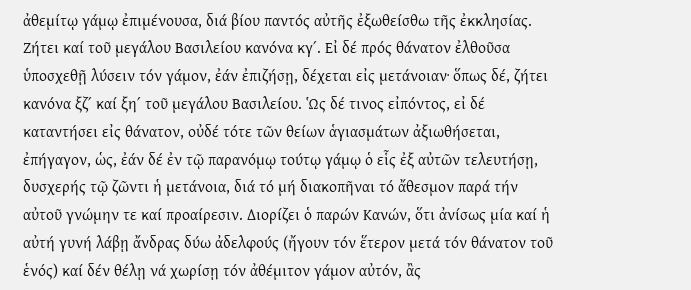ἀθεμίτῳ γάμῳ ἐπιμένουσα, διά βίου παντός αὐτῆς ἐξωθείσθω τῆς ἐκκλησίας. Ζήτει καί τοῦ μεγάλου Βασιλείου κανόνα κγ΄. Εἰ δέ πρός θάνατον ἐλθοῦσα ὑποσχεθῇ λύσειν τόν γάμον, ἐάν ἐπιζήσῃ, δέχεται εἰς μετάνοιαν∙ ὅπως δέ, ζήτει κανόνα ξζ΄ καί ξη΄ τοῦ μεγάλου Βασιλείου. Ὡς δέ τινος εἰπόντος, εἰ δέ καταντήσει εἰς θάνατον, οὐδέ τότε τῶν θείων ἁγιασμάτων ἀξιωθήσεται, ἐπήγαγον, ὡς, ἐάν δέ ἐν τῷ παρανόμῳ τούτῳ γάμῳ ὁ εἷς ἐξ αὐτῶν τελευτήσῃ, δυσχερής τῷ ζῶντι ἡ μετάνοια, διά τό μή διακοπῆναι τό ἄθεσμον παρά τήν αὐτοῦ γνώμην τε καί προαίρεσιν. Διορίζει ὁ παρών Κανών, ὅτι ἀνίσως μία καί ἡ αὐτή γυνή λάβῃ ἄνδρας δύω ἀδελφούς (ἤγουν τόν ἕτερον μετά τόν θάνατον τοῦ ἑνός) καί δέν θέλῃ νά χωρίσῃ τόν ἀθέμιτον γάμον αὐτόν, ἂς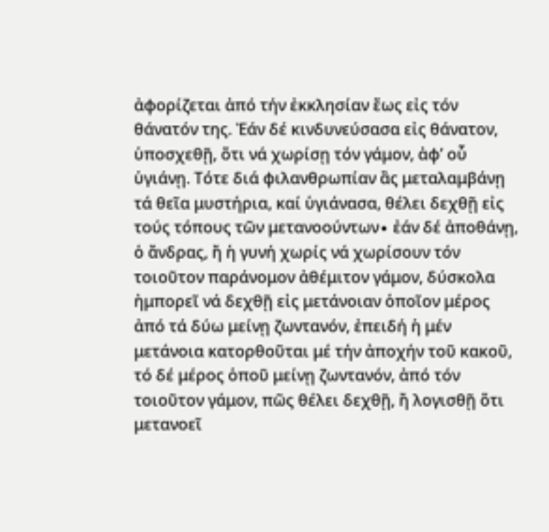ἀφορίζεται ἀπό τήν ἐκκλησίαν ἕως εἰς τόν θάνατόν της. Ἐάν δέ κινδυνεύσασα εἰς θάνατον, ὑποσχεθῇ, ὅτι νά χωρίσῃ τόν γάμον, ἀφ’ οὗ ὑγιάνῃ. Τότε διά φιλανθρωπίαν ἂς μεταλαμβάνῃ τά θεῖα μυστήρια, καί ὑγιάνασα, θέλει δεχθῇ εἰς τούς τόπους τῶν μετανοούντων∙ ἐάν δέ ἀποθάνῃ, ὁ ἄνδρας, ἤ ἡ γυνή χωρίς νά χωρίσουν τόν τοιοῦτον παράνομον ἀθέμιτον γάμον, δύσκολα ἠμπορεῖ νά δεχθῇ εἰς μετάνοιαν ὁποῖον μέρος ἀπό τά δύω μείνῃ ζωντανόν, ἐπειδή ἡ μέν μετάνοια κατορθοῦται μέ τήν ἀποχήν τοῦ κακοῦ, τό δέ μέρος ὁποῦ μείνῃ ζωντανόν, ἀπό τόν τοιοῦτον γάμον, πῶς θέλει δεχθῇ, ἤ λογισθῇ ὅτι μετανοεῖ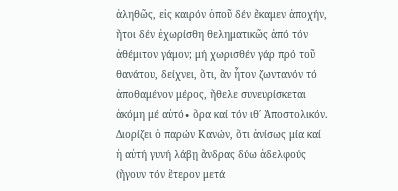ἀληθῶς, εἰς καιρόν ὁποῦ δέν ἔκαμεν ἀποχήν, ἤτοι δέν ἐχωρίσθη θεληματικῶς ἀπό τόν ἀθέμιτον γάμον; μή χωρισθέν γάρ πρό τοῦ θανάτου, δείχνει, ὅτι, ἂν ἦτον ζωντανόν τό ἀποθαμένον μέρος, ἤθελε συνευρίσκεται ἀκόμη μέ αὐτό∙ ὅρα καί τόν ιθ΄ Ἀποστολικόν. Διορίζει ὁ παρών Κανών, ὅτι ἀνίσως μία καί ἡ αὐτή γυνή λάβῃ ἄνδρας δύω ἀδελφούς (ἤγουν τόν ἕτερον μετά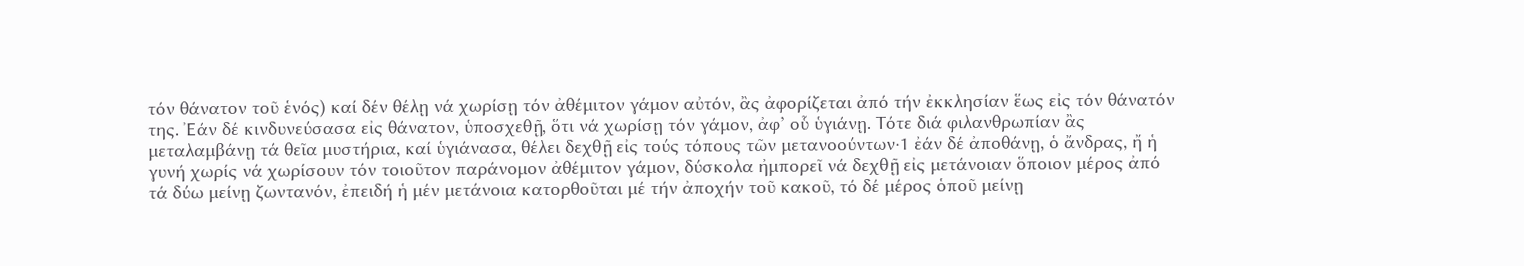τόν θάνατον τοῦ ἑνός) καί δέν θέλῃ νά χωρίσῃ τόν ἀθέμιτον γάμον αὐτόν, ἂς ἀφορίζεται ἀπό τήν ἐκκλησίαν ἕως εἰς τόν θάνατόν της. Ἐάν δέ κινδυνεύσασα εἰς θάνατον, ὑποσχεθῇ, ὅτι νά χωρίσῃ τόν γάμον, ἀφ’ οὗ ὑγιάνῃ. Τότε διά φιλανθρωπίαν ἂς μεταλαμβάνῃ τά θεῖα μυστήρια, καί ὑγιάνασα, θέλει δεχθῇ εἰς τούς τόπους τῶν μετανοούντων∙1 ἐάν δέ ἀποθάνῃ, ὁ ἄνδρας, ἤ ἡ γυνή χωρίς νά χωρίσουν τόν τοιοῦτον παράνομον ἀθέμιτον γάμον, δύσκολα ἠμπορεῖ νά δεχθῇ εἰς μετάνοιαν ὅποιον μέρος ἀπό τά δύω μείνῃ ζωντανόν, ἐπειδή ἡ μέν μετάνοια κατορθοῦται μέ τήν ἀποχήν τοῦ κακοῦ, τό δέ μέρος ὁποῦ μείνῃ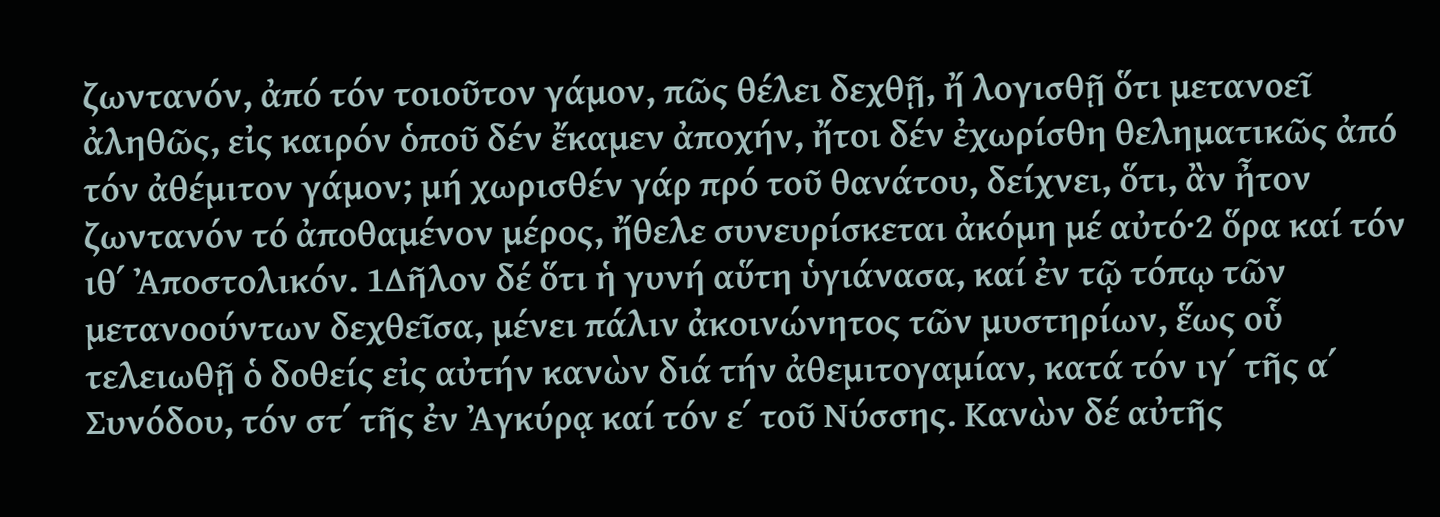ζωντανόν, ἀπό τόν τοιοῦτον γάμον, πῶς θέλει δεχθῇ, ἤ λογισθῇ ὅτι μετανοεῖ ἀληθῶς, εἰς καιρόν ὁποῦ δέν ἔκαμεν ἀποχήν, ἤτοι δέν ἐχωρίσθη θεληματικῶς ἀπό τόν ἀθέμιτον γάμον; μή χωρισθέν γάρ πρό τοῦ θανάτου, δείχνει, ὅτι, ἂν ἦτον ζωντανόν τό ἀποθαμένον μέρος, ἤθελε συνευρίσκεται ἀκόμη μέ αὐτό∙2 ὅρα καί τόν ιθ΄ Ἀποστολικόν. 1Δῆλον δέ ὅτι ἡ γυνή αὕτη ὑγιάνασα, καί ἐν τῷ τόπῳ τῶν μετανοούντων δεχθεῖσα, μένει πάλιν ἀκοινώνητος τῶν μυστηρίων, ἕως οὗ τελειωθῇ ὁ δοθείς εἰς αὐτήν κανὼν διά τήν ἀθεμιτογαμίαν, κατά τόν ιγ΄ τῆς α΄ Συνόδου, τόν στ΄ τῆς ἐν Ἀγκύρᾳ καί τόν ε΄ τοῦ Νύσσης. Κανὼν δέ αὐτῆς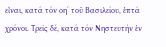εἶναι, κατά τόν οη΄ τοῦ Βασιλείου, ἑπτά χρόνοι. Τρεῖς δέ, κατά τόν Νηστευτήν ἐν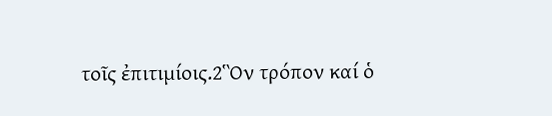τοῖς ἐπιτιμίοις.2Ὃν τρόπον καί ὁ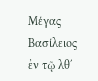Μέγας Βασίλειος ἐν τῷ λθ΄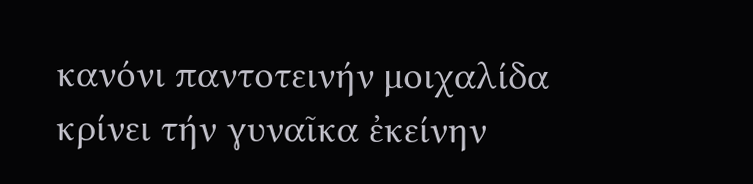κανόνι παντοτεινήν μοιχαλίδα κρίνει τήν γυναῖκα ἐκείνην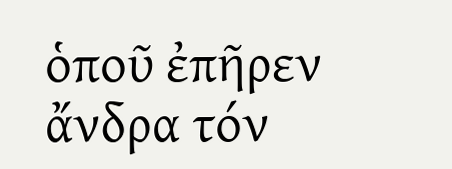ὁποῦ ἐπῆρεν ἄνδρα τόν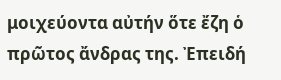μοιχεύοντα αὐτήν ὅτε ἔζη ὁ πρῶτος ἄνδρας της. Ἐπειδή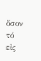ὅσον τό εἰς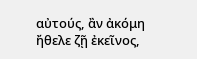αὐτούς, ἂν ἀκόμη ἤθελε ζῇ ἐκεῖνος,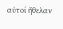αὐτοί ἤθελαν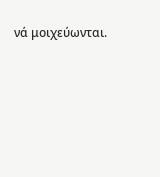νά μοιχεύωνται.